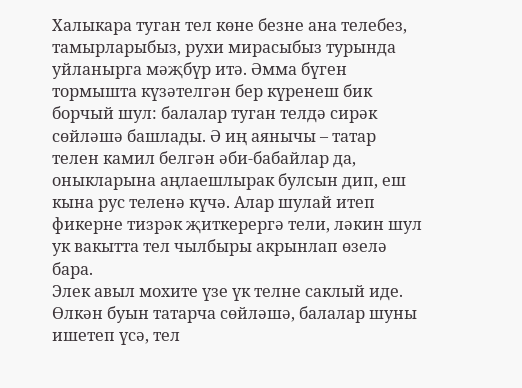Халыкара туган тел көне безне ана телебез, тамырларыбыз, рухи мирасыбыз турында уйланырга мәҗбүр итә. Әмма бүген тормышта күзәтелгән бер күренеш бик борчый шул: балалар туган телдә сирәк сөйләшә башлады. Ә иң аянычы – татар телен камил белгән әби-бабайлар да, оныкларына аңлаешлырак булсын дип, еш кына рус теленә күчә. Алар шулай итеп фикерне тизрәк җиткерергә тели, ләкин шул ук вакытта тел чылбыры акрынлап өзелә бара.
Элек авыл мохите үзе үк телне саклый иде. Өлкән буын татарча сөйләшә, балалар шуны ишетеп үсә, тел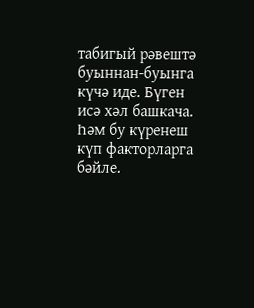табигый рәвештә буыннан-буынга күчә иде. Бүген исә хәл башкача. Һәм бу күренеш күп факторларга бәйле.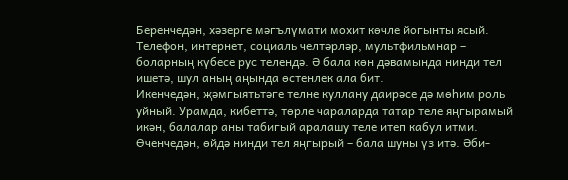Беренчедән, хәзерге мәгълүмати мохит көчле йогынты ясый. Телефон, интернет, социаль челтәрләр, мультфильмнар – боларның күбесе рус телендә. Ә бала көн дәвамында нинди тел ишетә, шул аның аңында өстенлек ала бит.
Икенчедән, җәмгыятьтәге телне куллану даирәсе дә мөһим роль уйный. Урамда, кибеттә, төрле чараларда татар теле яңгырамый икән, балалар аны табигый аралашу теле итеп кабул итми.
Өченчедән, өйдә нинди тел яңгырый – бала шуны үз итә. Әби-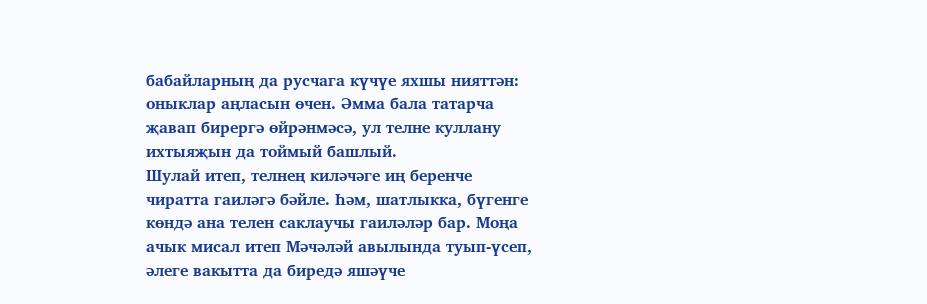бабайларның да русчага күчүе яхшы нияттән: оныклар аңласын өчен. Әмма бала татарча җавап бирергә өйрәнмәсә, ул телне куллану ихтыяҗын да тоймый башлый.
Шулай итеп, телнең киләчәге иң беренче чиратта гаиләгә бәйле. Һәм, шатлыкка, бүгенге көндә ана телен саклаучы гаиләләр бар. Моңа ачык мисал итеп Мәчәләй авылында туып-үсеп, әлеге вакытта да биредә яшәүче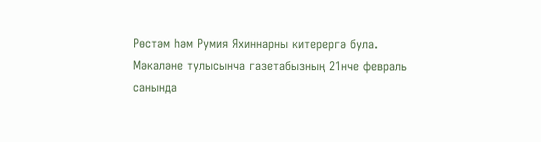Рөстәм һәм Румия Яхиннарны китерергә була.
Мәкаләне тулысынча газетабызның 21нче февраль санында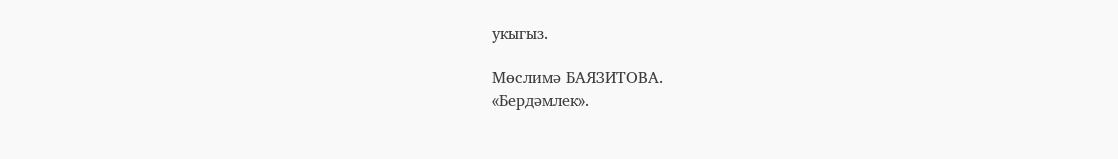укыгыз.

Мөслимә БАЯЗИТОВА.
«Бердәмлек».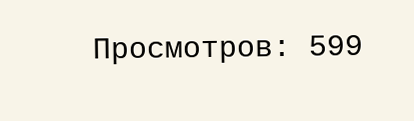Просмотров: 599